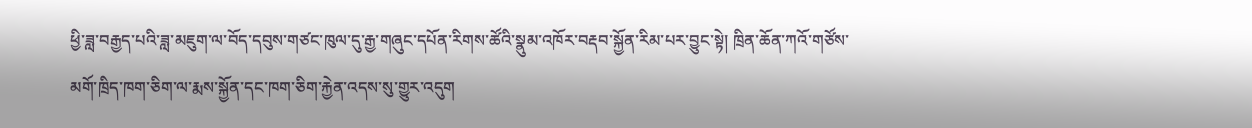ཕྱི་ཟླ་བརྒྱད་པའི་ཟླ་མཇུག་ལ་བོད་དབུས་གཙང་ཁུལ་དུ་རྒྱ་གཞུང་དཔོན་རིགས་ཚོའི་སྣུམ་འཁོར་བརྡབ་སྐྱོན་རིམ་པར་བྱུང་སྟེ། ཁྲིན་ཆོན་ཀའོ་གཙོས་མགོ་ཁྲིད་ཁག་ཅིག་ལ་རྨས་སྐྱོན་དང་ཁག་ཅིག་རྐྱེན་འདས་སུ་གྱུར་འདུག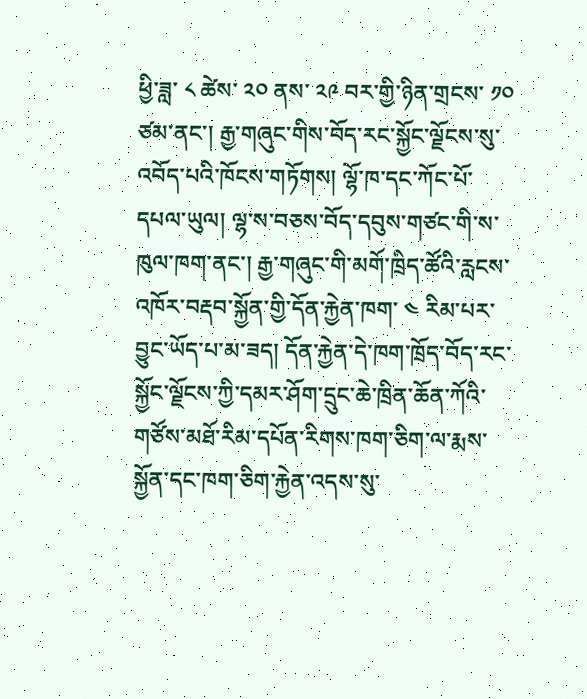ཕྱི་ཟླ་ ༨ ཚེས་ ༢༠ ནས་ ༢༩ བར་གྱི་ཉིན་གྲངས་ ༡༠ ཙམ་ནང་། རྒྱ་གཞུང་གིས་བོད་རང་སྐྱོང་ལྗོངས་སུ་འབོད་པའི་ཁོངས་གཏོགས། ལྷོ་ཁ་དང་ཀོང་པོ་དཔལ་ཡུལ། ལྷ་ས་བཅས་བོད་དབུས་གཙང་གི་ས་ཁུལ་ཁག་ནང་། རྒྱ་གཞུང་གི་མགོ་ཁྲིད་ཚོའི་རླངས་འཁོར་བརྡབ་སྐྱོན་གྱི་དོན་རྐྱེན་ཁག་ ༤ རིམ་པར་བྱུང་ཡོད་པ་མ་ཟད། དོན་རྐྱེན་དེ་ཁག་ཁྲོད་བོད་རང་སྐྱོང་ལྗོངས་ཀྱི་དམར་ཤོག་དྲུང་ཆེ་ཁྲིན་ཆོན་ཀོའི་གཙོས་མཐོ་རིམ་དཔོན་རིགས་ཁག་ཅིག་ལ་རྨས་སྐྱོན་དང་ཁག་ཅིག་རྐྱེན་འདས་སུ་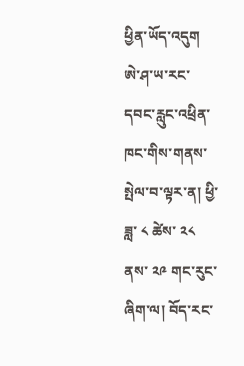ཕྱིན་ཡོད་འདུག
ཨེ་ཤ་ཡ་རང་དབང་རླུང་འཕྲིན་ཁང་གིས་གནས་སྤེལ་བ་ལྟར་ན། ཕྱི་ཟླ་ ༨ ཚེས་ ༢༨ ནས་ ༢༩ གང་རུང་ཞིག་ལ། བོད་རང་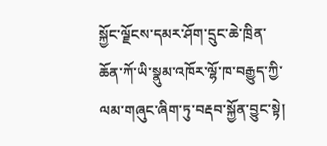སྐྱོང་ལྗོངས་དམཪ་ཤོག་དྲུང་ཆེ་ཁྲིན་ཆོན་ཀོ་ཡི་སྣུམ་འཁོར་ལྷོ་ཁ་བརྒྱུད་ཀྱི་ལམ་གཞུང་ཞིག་ཏུ་བརྡབ་སྐྱོན་བྱུང་སྟེ།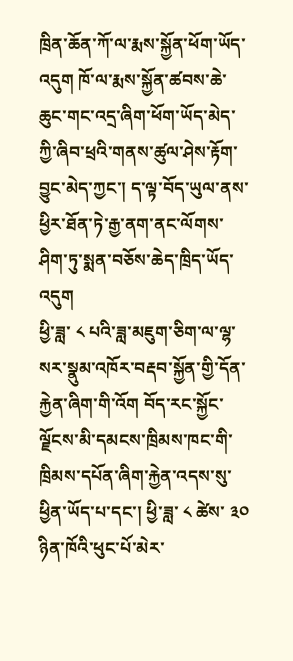ཁྲིན་ཆོན་ཀོ་ལ་རྨས་སྐྱོན་ཕོག་ཡོད་འདུག ཁོ་ལ་རྨས་སྐྱོན་ཚབས་ཆེ་ཆུང་གང་འདྲ་ཞིག་ཕོག་ཡོད་མེད་ཀྱི་ཞིབ་ཕྲའི་གནས་ཚུལ་ཤེས་རྟོག་བྱུང་མེད་ཀྱང་། ད་ལྟ་བོད་ཡུལ་ནས་ཕྱིར་ཐོན་ཏེ་རྒྱ་ནག་ནང་ལོགས་ཤིག་ཏུ་སྨན་བཅོས་ཆེད་ཁྲིད་ཡོད་འདུག
ཕྱི་ཟླ་ ༨ པའི་ཟླ་མཇུག་ཅིག་ལ་ལྷ་སར་སྣུམ་འཁོར་བརྡབ་སྐྱོན་གྱི་དོན་རྐྱེན་ཞིག་གི་འོག བོད་རང་སྐྱོང་ལྗོངས་མི་དམངས་ཁྲིམས་ཁང་གི་ཁྲིམས་དཔོན་ཞིག་རྐྱེན་འདས་སུ་ཕྱིན་ཡོད་པ་དང་། ཕྱི་ཟླ་ ༨ ཚེས་ ༣༠ ཉིན་ཁོའི་ཕུང་པོ་མེར་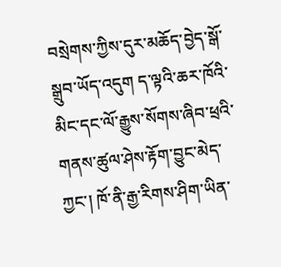བསྲེགས་ཀྱིས་དུར་མཆོད་བྱེད་སྒོ་སྒྲུབ་ཡོད་འདུག ད་ལྟའི་ཆར་ཁོའི་མིང་དང་ལོ་རྒྱུས་སོགས་ཞིབ་ཕྲའི་གནས་ཚུལ་ཤེས་རྟོག་བྱུང་མེད་ཀྱང་། ཁོ་ནི་རྒྱ་རིགས་ཤིག་ཡིན་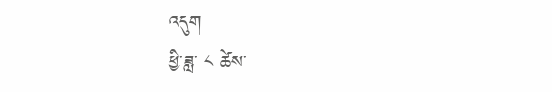འདུག
ཕྱི་ཟླ་ ༨ ཚེས་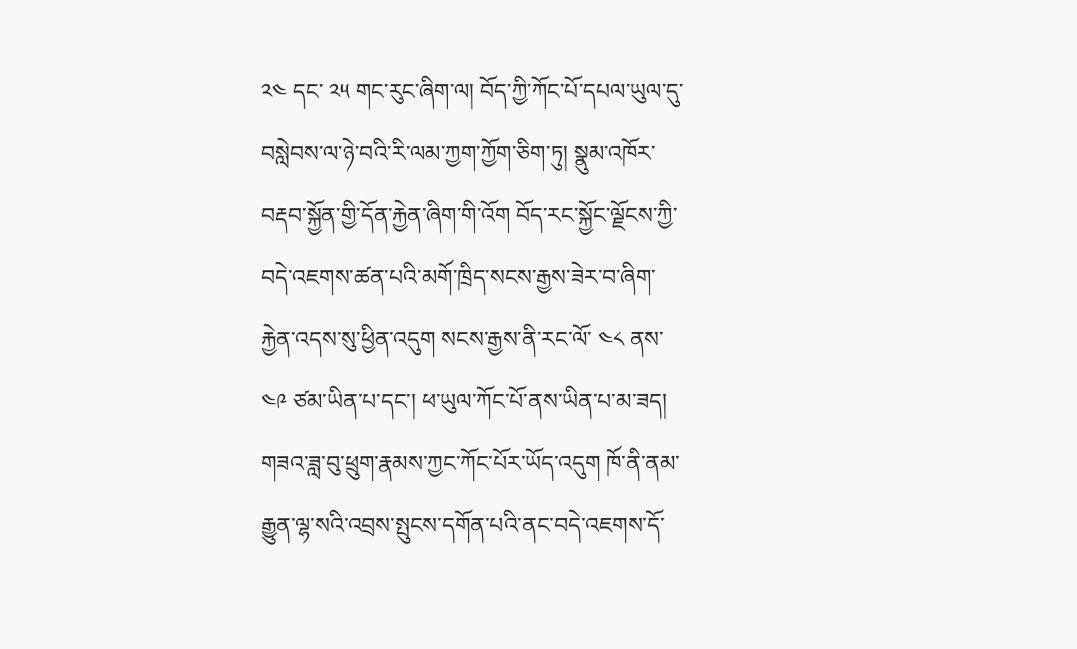༢༤ དང་ ༢༥ གང་རུང་ཞིག་ལ། བོད་ཀྱི་ཀོང་པོ་དཔལ་ཡུལ་དུ་བསླེབས་ལ་ཉེ་བའི་རི་ལམ་ཀྱག་ཀྱོག་ཅིག་ཏུ། སྣུམ་འཁོར་བརྡབ་སྐྱོན་གྱི་དོན་རྐྱེན་ཞིག་གི་འོག བོད་རང་སྐྱོང་ལྗོངས་ཀྱི་བདེ་འཇགས་ཚན་པའི་མགོ་ཁྲིད་སངས་རྒྱས་ཟེར་བ་ཞིག་རྐྱེན་འདས་སུ་ཕྱིན་འདུག སངས་རྒྱས་ནི་རང་ལོ་ ༤༨ ནས་ ༤༩ ཙམ་ཡིན་པ་དང་། ཕ་ཡུལ་ཀོང་པོ་ནས་ཡིན་པ་མ་ཟད། གཟའ་ཟླ་བུ་ཕྲུག་རྣམས་ཀྱང་ཀོང་པོར་ཡོད་འདུག ཁོ་ནི་ནམ་རྒྱུན་ལྷ་སའི་འབྲས་སྤུངས་དགོན་པའི་ནང་བདེ་འཇགས་དོ་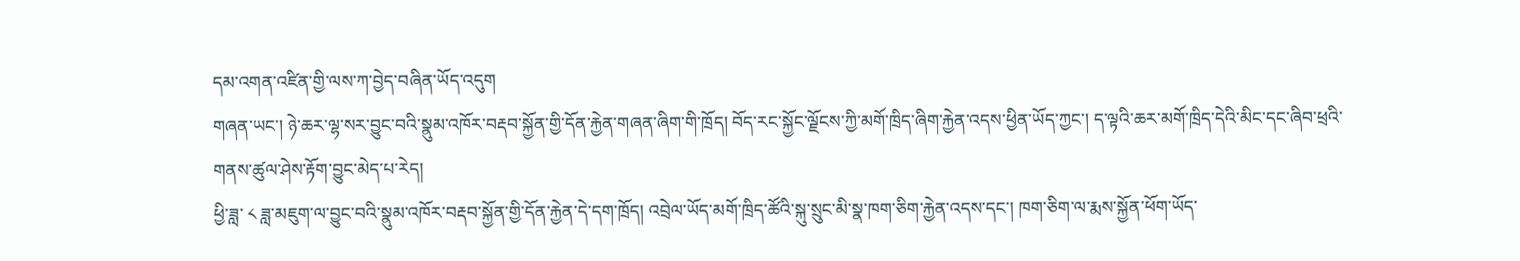དམ་འགན་འཛིན་གྱི་ལས་ཀ་བྱེད་བཞིན་ཡོད་འདུག
གཞན་ཡང་། ཉེ་ཆར་ལྷ་སར་བྱུང་བའི་སྣུམ་འཁོར་བརྡབ་སྐྱོན་གྱི་དོན་རྐྱེན་གཞན་ཞིག་གི་ཁྲོད། བོད་རང་སྐྱོང་ལྗོངས་ཀྱི་མགོ་ཁྲིད་ཞིག་རྐྱེན་འདས་ཕྱིན་ཡོད་ཀྱང་། ད་ལྟའི་ཆར་མགོ་ཁྲིད་དེའི་མིང་དང་ཞིབ་ཕྲའི་གནས་ཚུལ་ཤེས་རྟོག་བྱུང་མེད་པ་རེད།
ཕྱི་ཟླ་ ༨ ཟླ་མཇུག་ལ་བྱུང་བའི་སྣུམ་འཁོར་བརྡབ་སྐྱོན་གྱི་དོན་རྐྱེན་དེ་དག་ཁྲོད། འབྲེལ་ཡོད་མགོ་ཁྲིད་ཚོའི་སྐུ་སྲུང་མི་སྣ་ཁག་ཅིག་རྐྱེན་འདས་དང་། ཁག་ཅིག་ལ་རྨས་སྐྱོན་ཕོག་ཡོད་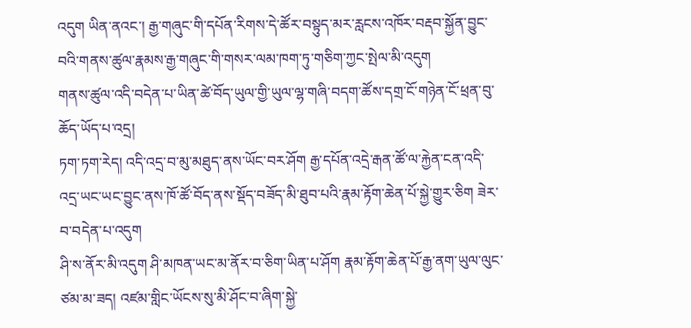འདུག ཡིན་ནའང་། རྒྱ་གཞུང་གི་དཔོན་རིགས་དེ་ཚོར་བསྟུད་མར་རླངས་འཁོར་བརྡབ་སྐྱོན་བྱུང་བའི་གནས་ཚུལ་རྣམས་རྒྱ་གཞུང་གི་གསར་ལམ་ཁག་ཏུ་གཅིག་ཀྱང་སྤེལ་མི་འདུག
གནས་ཚུལ་འདི་བདེན་པ་ཡིན་ཚེ་བོད་ཡུལ་གྱི་ཡུལ་ལྷ་གཞི་བདག་ཚོས་དགྲ་ངོ་གཉེན་ངོ་ཕྲན་བུ་ཆོད་ཡོད་པ་འདྲ།
ཏག་ཏག་རེད། འདི་འདྲ་བ་མུ་མཐུད་ནས་ཡོང་བར་ཤོག རྒྱ་དཔོན་འདྲེ་རྒན་ཚོ་ལ་རྐྱེན་ངན་འདི་འདྲ་ཡང་ཡང་བྱུང་ནས་ཁོ་ཚོ་བོད་ནས་སྡོད་བཟོད་མི་ཐུབ་པའི་རྣམ་རྟོག་ཆེན་པོ་སྐྱེ་གྱུར་ཅིག ཟེར་བ་བདེན་པ་འདུག
ཤི་ས་ནོར་མི་འདུག ཤི་མཁན་ཡང་མ་ནོར་བ་ཅིག་ཡིན་པ་ཤོག རྣམ་རྟོག་ཆེན་པོ་རྒྱ་ནག་ཡུལ་ལུང་ཙམ་མ་ཟད། འཛམ་གླིང་ཡོངས་སུ་མི་ཤོང་བ་ཞིག་སྐྱེ་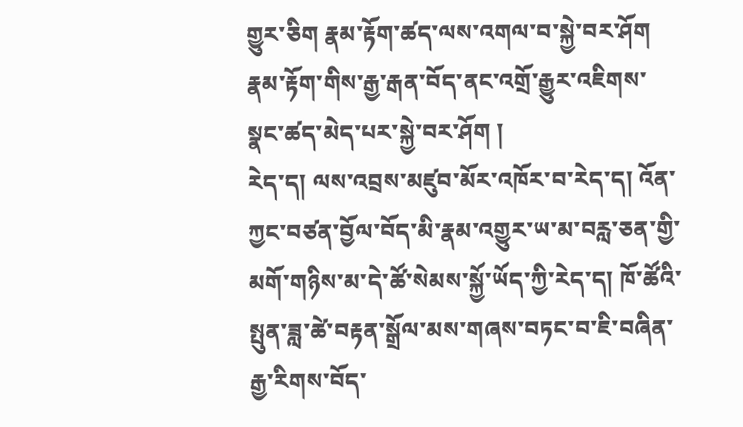གྱུར་ཅིག རྣམ་རྟོག་ཚད་ལས་འགལ་བ་སྐྱེ་བར་ཤོག རྣམ་རྟོག་གིས་རྒྱ་རྒན་བོད་ནང་འགྲོ་རྒྱུར་འཇིགས་སྣང་ཚད་མེད་པར་སྐྱེ་བར་ཤོག །
རེད་ད། ལས་འབྲས་མཛུབ་མོར་འཁོར་བ་རེད་ད། འོན་ཀྱང་བཙན་བྱོལ་བོད་མི་རྣམ་འགྱུར་ཡ་མ་བརླ་ཅན་གྱི་མགོ་གཉིས་མ་དེ་ཚོ་སེམས་སྐྱོ་ཡོད་ཀྱི་རེད་ད། ཁོ་ཚོའི་སྤུན་ཟླ་ཚེ་བརྟན་སྒྲོལ་མས་གཞས་བཏང་བ་ཇི་བཞིན་རྒྱ་རིགས་བོད་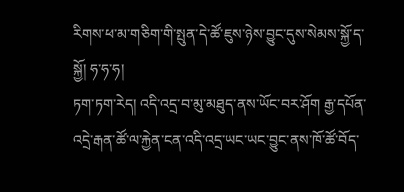རིགས་ཕ་མ་གཅིག་གི་སྤུན་དེ་ཚོ་ཇུས་ཉེས་བྱུང་དུས་སེམས་སྐྱོ་ད་སྐྱོ། ཧ་ཧ་ཧ།
ཏག་ཏག་རེད། འདི་འདྲ་བ་མུ་མཐུད་ནས་ཡོང་བར་ཤོག རྒྱ་དཔོན་འདྲེ་རྒན་ཚོ་ལ་རྐྱེན་ངན་འདི་འདྲ་ཡང་ཡང་བྱུང་ནས་ཁོ་ཚོ་བོད་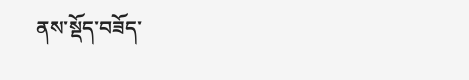ནས་སྡོད་བཟོད་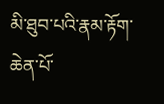མི་ཐུབ་པའི་རྣམ་རྟོག་ཆེན་པོ་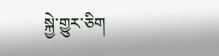སྐྱེ་གྱུར་ཅིག